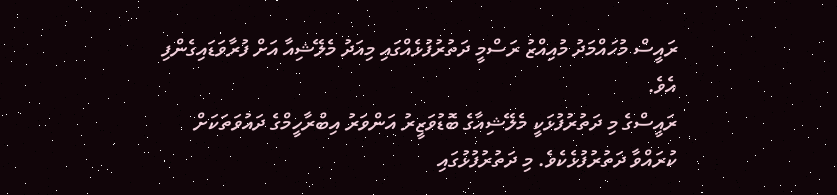ރައީސް މުހައްމަދު މުއިއްޒު ރަސްމީ ދަތުރުފުޅެއްގައި މިއަދު މެލޭޝިއާ އަށް ފުރާވަޑައިގެންފި އެވެ.
ރައީސްގެ މި ދަތުރުފުޅަކީ މެލޭޝިއާގެ ބޮޑުވަޒީރު އަންވަރު އިބްރާހީމްގެ ދައުވަތަކަށް ކުރައްވާ ދަތުރުފުޅެކެވެ. މި ދަތުރުފުޅުގައި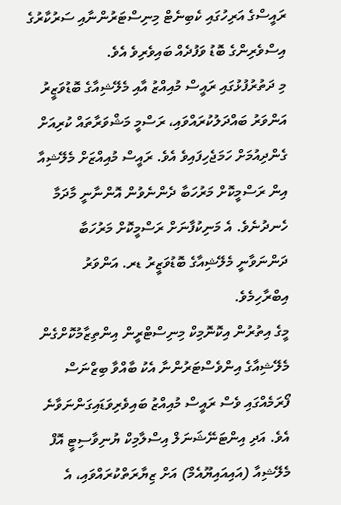ރައީސްގެ އަރިހުގައި ކެބިނެޓް މިނިސްޓަރުންނާއި ސަރުކާރުގެ އިސްވެރިންގެ ބޮޑު ވަފުދެއް ބައިވެރިވެ އެވެ.
މި ދަތުރުފުޅުގައި ރައީސް މުއިއްޒު އާއި މެލޭޝިއާގެ ބޮޑުވަޒީރު އަންވަރު ބައްދަލުކުރައްވައި، ރަސްމީ މަޝްވަރާތައް ކުރިއަށް ގެންދިއުމަށް ހަމަޖެހިފައިވެ އެވެ. ރައީސް މުއިއްޒަށް މެލޭޝިއާ އިން ރަސްމީކޮށް މަރުހަބާ ދެންނެވުން އޮންނާނީ މާދަމާ ހެނދުނެވެ. އެ މަނިކުފާނަށް ރަސްމީކޮށް މަރުހަބާ ދަންނަވާނީ މެލޭޝިއާގެ ބޮޑުވަޒީރު ޑރ. އަންވަރު އިބްރާހިމެވެ.
މީގެ އިތުރުން އިކޮނޮމިކް މިނިސްޓްރީން އިންތިޒާމުކޮށްގެން މެލޭޝިއާގެ އިންވެސްޓަރުންނާ އެކު ބާއްވާ ބިޒްނަސް ފޯރަމެއްގައި ވެސް ރައީސް މުއިއްޒު ބައިވެރިވަޑައިގަންނަވާނެ އެވެ. އަދި އިންޓަނޭޝަނަލް އިސްލާމިކް ޔުނިވާސިޓީ އޮފް މެލޭޝިއާ (އައިއައިޔޫއެމް) އަށް ޒިޔާރަތްކުރައްވައި، އެ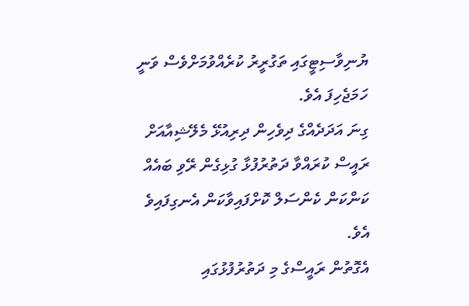ޔުނިވާސިޓީގައި ތަގުރީރު ކުރެއްވުމަށްވެސް ވަނީ ހަމަޖެހިފަ އެވެ.
ގިނަ އަދަދެއްގެ ދިވެހިން ދިރިއުޅޭ މެލޭޝިއާއަށް ރައީސް ކުރައްވާ ދަތުރުފުޅާ ގުޅިގެން ރޭވި ބައެއް ކަންކަން ކެންސަލް ކޮށްފައިވާކަން އެނގިފައިވެ އެވެ.
އެގޮތުން ރައީސްގެ މި ދަތުރުފުޅުގައި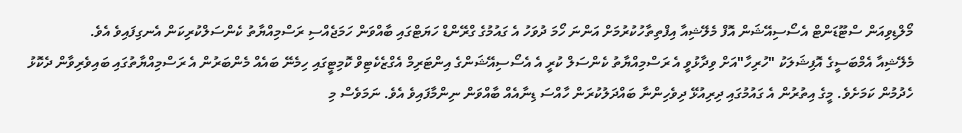މޯލްޑިވިއަން ސްޓޫޑަންޓް އެސޯސިއޭޝަން އޮފް މެލޭޝިއާ އިފްތިތާހުކުރުމަށް އަންނަ ހޯމަ ދުވަހު އެ ގައުމުގެ ގްރޭންޑް ހަޔަޓްގައި ބާއްވަން ހަމަޖެއްސި ރަސްމިއްޔާތު ކެންސަލްކުރިކަން އެނގިފައިވެ އެވެ.
މެލޭޝިއާ އެމްބަސީގެ އޮފިޝަލަކު "ހުރިހާ"އަށް ވިދާޅުވީ އެ ރަސްމިއްޔާތު ކެންސަލް ކުރީ އެ އެސޯސިއޭޝަންގެ އިންޓަރިމް އެގްޒެކެޓިވް ކޮމިޓީގައި ހިމެނޭ ބައެއް މެންބަރުން އެ ރަސްމިއްޔާތުގައި ބައިވެރިވާން ދެކޮޅު ހެދުމުން ކަމަށެވެ. މީގެ އިތުރުން އެ ގައުމުގައި ދިރިއުޅޭ ދިވެހިންނާ ބައްދަލުކުރަން ހާއްސަ ޑިނާއެއް ބާއްވަން ނިންމާފައިވެ އެވެ. ނަމަވެސް މި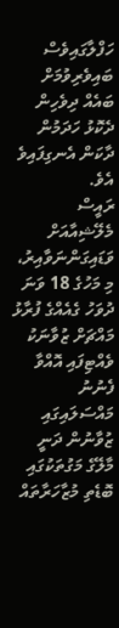ހަފްލާގައިވެސް ބައިވެރިވުމަށް ބައެއް ދިވެހިން ދެކޮޅު ހަދަމުން ދާކަން އެނގިފައިވެ އެވެ.
ރައީސް މެލޭޝިއާއަށް ވަޑައިގަންނަވާއިރު، މި މަހުގެ 18 ވަނަ ދުވަހު ގެއެއްގެ ފުރާޅު މައްޗަށް ޒުވާނަކު ވެއްޓިފައި އޮއްވާ ފެނުނު މައްސަލައިގައި ޒުވާނުން ދަނީ މާލޭގެ މަގުތަކުގައި ބޮޑެތި މުޒާހަރާތައް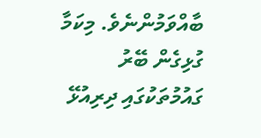ބާއްވަމުންނެވެ. މިކަމާ ގުޅިގެން ބޭރު ގައުމުތަކުގައި ދިރިއުޅޭ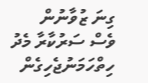ގިނަ ޒުވާނުން ވެސް ސަރުކާރާ މެދު ހިތްހަމަނުޖެހިގެން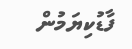ފާޑުކިޔަމުން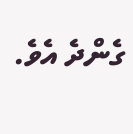ގެންދެ އެވެ.